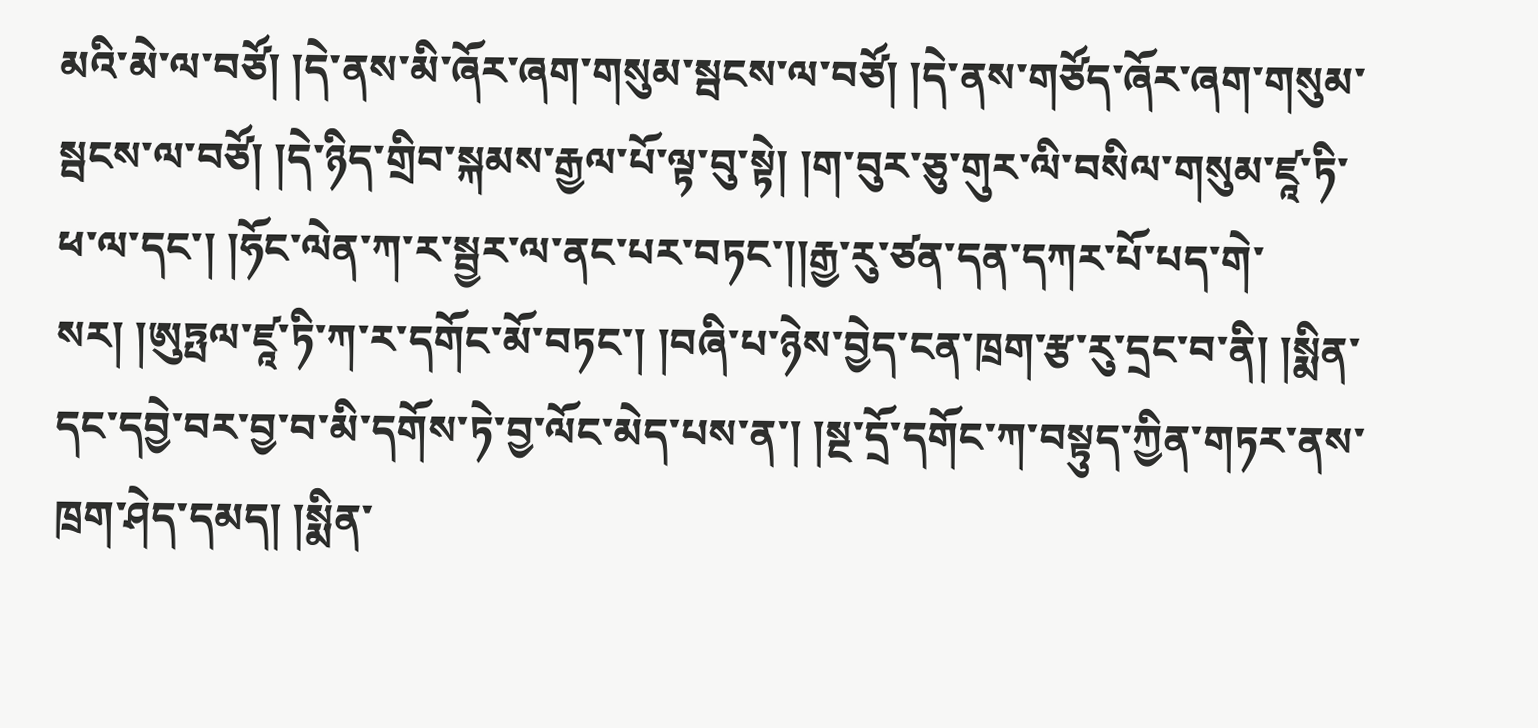མའི་མེ་ལ་བཙོ། །དེ་ནས་མི་ཞོར་ཞག་གསུམ་སྦངས་ལ་བཙོ། །དེ་ནས་གཙོད་ཞོར་ཞག་གསུམ་སྦངས་ལ་བཙོ། །དེ་ཉིད་གྲིབ་སྐམས་རྒྱལ་པོ་ལྟ་བུ་སྟེ། །ག་བུར་ཅུ་གུར་ལི་བསིལ་གསུམ་ཛཱ་ཏི་ཕ་ལ་དང་། །ཧོང་ལེན་ཀ་ར་སྦྱར་ལ་ནང་པར་བཏང་།།རྒྱ་རུ་ཙན་དན་དཀར་པོ་པད་གེ་སར། །ཨུཏྤལ་ཛཱ་ཏི་ཀ་ར་དགོང་མོ་བཏང་། །བཞི་པ་ཉེས་བྱེད་ངན་ཁྲག་རྩ་རུ་དྲང་བ་ནི། །སྨིན་དང་དབྱེ་བར་བྱ་བ་མི་དགོས་ཏེ་བྱ་ལོང་མེད་པས་ན་། །སྔ་དྲོ་དགོང་ཀ་བསྟུད་ཀྱིན་གཏར་ནས་ཁྲག་ཤེད་དམད། །སྨིན་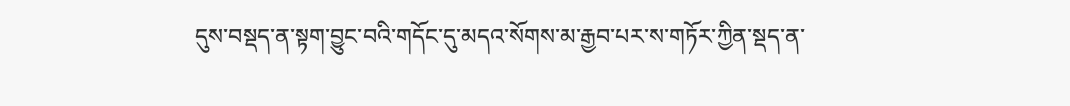དུས་བསྡད་ན་སྟག་བྱུང་བའི་གདོང་དུ་མདའ་སོགས་མ་རྒྱབ་པར་ས་གཏོར་ཀྱིན་སྡད་ན་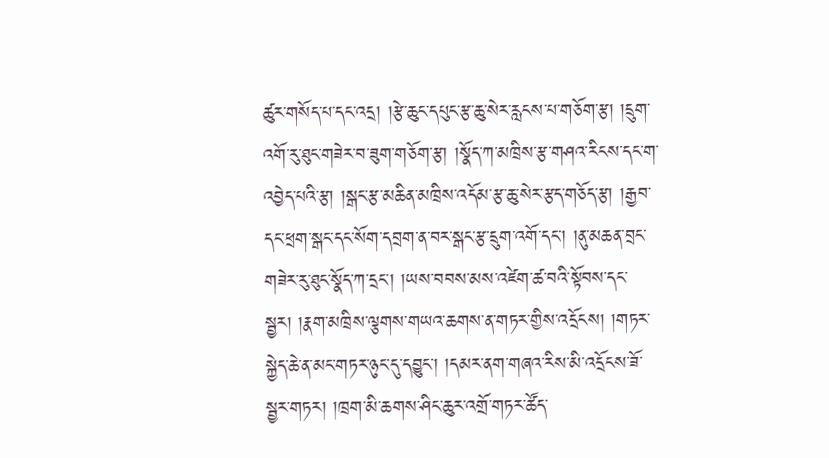ཚུར་གསོད་པ་དང་འདྲ། །རྩེ་ཆུང་དཔུང་རྩ་ཆུ་སེར་རླངས་པ་གཅོག་རྩ། །དྲུག་འགོ་རུ་ཐུང་གཟེར་བ་ཟུག་གཅོག་རྩ། །སྣོད་ཀ་མཁྲིས་རྩ་གཤའ་རིངས་དང་ག་འབྱེད་པའི་རྩ། །སྒང་རྩ་མཆིན་མཁྲིས་འདོམ་རྩ་ཆུ་སེར་རྩད་གཅོད་རྩ། །རྒྱབ་དང་ཕྲག་སྒང་དང་སོག་དབྲག་ན་བར་སྒང་རྩ་དྲུག་འགོ་དང་། །ནུ་མཆན་བྲང་གཟེར་རུ་ཐུང་སྣོད་ཀ་དྲང་། །ཡས་བབས་མས་འཛེག་ཚ་བའི་སྟོབས་དང་སྦྱར། །རྣག་མཁྲིས་ལྕགས་གཡའ་ཆགས་ན་གཏར་གྱིས་འདྲོངས། །གཏར་སྐྱེད་ཆེ་ན་མང་གཏར་ཉུང་དུ་དབྱུང་། །དམར་ནག་གཞའ་རིས་མི་འདྲོངས་ཟོ་སྦྱར་གཏར། །ཁྲག་མི་ཆགས་ཤིང་ཆུར་འགྲོ་གཏར་ཚོད་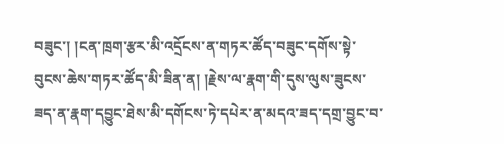བཟུང་། །ངན་ཁྲག་རྩར་མི་འདྲོངས་ན་གཏར་ཚོད་བཟུང་དགོས་སྟེ་བུངས་ཆེས་གཏར་ཚོད་མི་ཟིན་ན། །རྗེས་ལ་རྣག་གི་དུས་ལུས་ཟུངས་ཟད་ན་རྣག་དབྱུང་ཐེས་མི་དགོངས་ཏེ་དཔེར་ན་མདའ་ཟད་དགྲ་བྱུང་བ་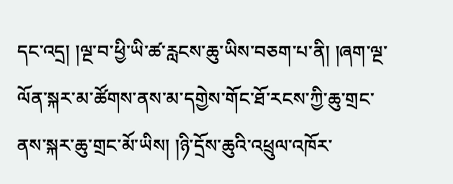དང་འདྲ། །ལྔ་བ་ཕྱི་ཡི་ཚ་རླངས་ཆུ་ཡིས་བཅག་པ་ནི། །ཞག་ལྔ་ལོན་སྐར་མ་ཚོགས་ནས་མ་དགྱེས་གོང་ཐོ་རངས་ཀྱི་ཆུ་གྲང་ནས་སྐར་ཆུ་གྲང་མོ་ཡིས། །ཉི་དྲོས་ཆུའི་འཕྲུལ་འཁོར་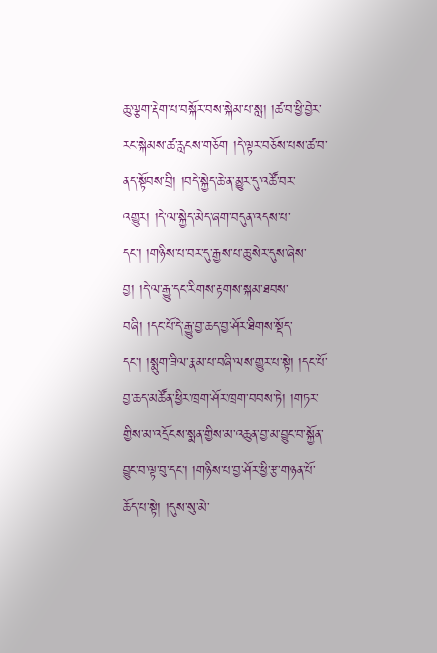ཆུ་ལྕག་རྡེག་པ་བསྐོར་བས་སྐེམ་པ་སླ། །ཚ་བ་ཕྱི་བྱེར་རང་སྐེམས་ཚ་རླངས་གཅོག །དེ་ལྟར་བཅོས་པས་ཚ་བ་ནད་སྟོབས་བྲི། །བདེ་སྐྱེད་ཆེ་ན་མྱུར་དུ་འཚོ་བར་འགྱུར། །དེ་ལ་སྐྱེད་མེད་ཞག་བདུན་འདས་པ་དང་། །གཉིས་པ་བར་དུ་རྒྱས་པ་ཆུ་སེར་དུས་ཞེས་བྱ། །དེ་ལ་རྒྱུ་དང་རིགས་རྟགས་སྐམ་ཐབས་བཞི། །དང་པོ་དེ་རྒྱུ་བྱ་ཆད་བྱ་ཤོར་ཐིགས་སྡོད་དང་། །སྨུག་ཟིལ་རྣམ་པ་བཞི་ལས་གྱུར་པ་སྟེ། །དང་པོ་བྱ་ཆད་མཚོན་ཕྱིར་ཁྲག་ཤོར་ཁྲག་བབས་ཏེ། །གཏར་གྱིས་མ་འདྲོངས་སྨན་གྱིས་མ་འཆུན་བྱ་མ་བྱུང་བ་སྐྱོན་བྱུང་བ་ལྟ་བུ་དང་། །གཉིས་པ་བྱ་ཤོར་ཕྱི་རྩ་གཉན་པོ་ཆོད་པ་སྟེ། །དུས་སུ་མེ་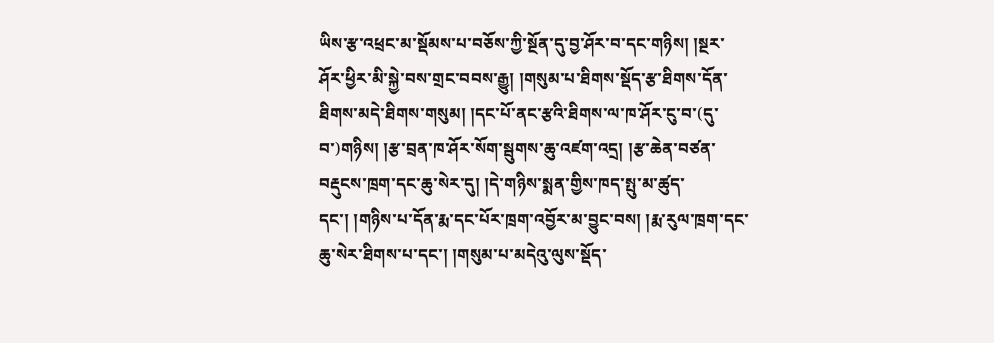ཡིས་རྩ་འཕྲང་མ་སྡོམས་པ་བཅོས་ཀྱི་སྔོན་དུ་བྱ་ཤོར་བ་དང་གཉིས། །སྔར་ཤོར་ཕྱིར་མི་སྐྱེ་བས་གྲང་བབས་རྒྱུ། །གསུམ་པ་ཐིགས་སྡོད་རྩ་ཐིགས་དོན་ཐིགས་མདེ་ཐིགས་གསུམ། །དང་པོ་ནང་རྩའི་ཐིགས་ལ་ཁ་ཤོར་ངུ་བ་(དུ་བ་)གཉིས། །རྩ་བྲན་ཁ་ཤོར་སོག་སྦུགས་ཆུ་འཛག་འདྲ། །རྩ་ཆེན་བཙན་བརྡུངས་ཁྲག་དང་ཆུ་སེར་དུ། །དེ་གཉིས་སྨན་གྱིས་ཁད་སྤུ་མ་ཚུད་དང་། །གཉིས་པ་དོན་རྨ་དང་པོར་ཁྲག་འབྱོར་མ་བྱུང་བས། །རྨ་རུལ་ཁྲག་དང་ཆུ་སེར་ཐིགས་པ་དང་། །གསུམ་པ་མདེའུ་ལུས་སྡོད་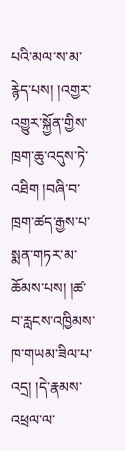པའི་མལ་ས་མ་རྙེད་པས། །འགྱར་འགྱུར་སྐྱོན་གྱིས་ཁྲག་ཆུ་འདུས་ཏེ་འཐིག །བཞི་བ་ཁྲག་ཚད་རྒྱས་པ་སྨན་གཏར་མ་ཆོམས་པས། །ཚ་བ་རླངས་འཁྱིམས་ཁ་གཡམ་ཟིལ་པ་འདྲ། །དེ་རྣམས་འཕྲལ་ལ་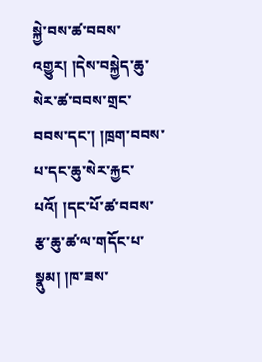སྐྱེ་བས་ཚ་བབས་འགྱུར། །དེས་བསྐྱེད་ཆུ་སེར་ཚ་བབས་གྲང་བབས་དང་། །ཁྲག་བབས་པ་དང་ཆུ་སེར་རྐྱང་པའོ། །དང་པོ་ཚ་བབས་རྩ་ཆུ་ཚ་ལ་གདོང་པ་སྣུམ། །ཁ་ཟས་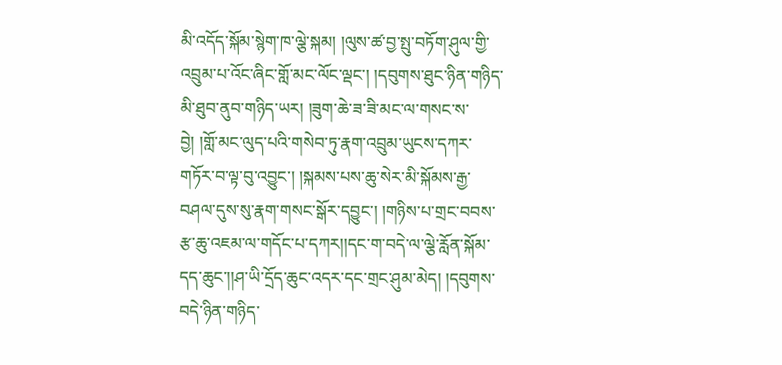མི་འདོད་སྐོམ་སྙེག་ཁ་ལྕེ་སྐམ། །ལུས་ཚ་བྱ་སྤུ་བཏོག་ཤུལ་གྱི་འབྲུམ་པ་འོང་ཞིང་གློ་མང་ལོང་ལྡང་། །དབུགས་ཐུང་ཉིན་གཉིད་མི་ཐུབ་ནུབ་གཉིད་ཡར། །ཟུག་ཆེ་ཟ་ཟི་མང་ལ་གསང་ས་བྱེ། །གློ་མང་ལུད་པའི་གསེབ་ཏུ་རྣག་འབྲུམ་ཡུངས་དཀར་གཏོར་བ་ལྟ་བུ་འབྱུང་། །སྐམས་པས་ཆུ་སེར་མི་སྐོམས་རྒྱ་བཤལ་དུས་སུ་རྣག་གསང་སྒོར་དབྱུང་། །གཉིས་པ་གྲང་བབས་རྩ་ཆུ་འཇམ་ལ་གདོང་པ་དཀར།།དང་ག་བདེ་ལ་ལྕེ་རློན་སྐོམ་དད་ཆུང་།།ཤ་ཡི་དྲོད་ཆུང་འདར་དང་གྲང་ཤུམ་མེད། །དབུགས་བདེ་ཉིན་གཉིད་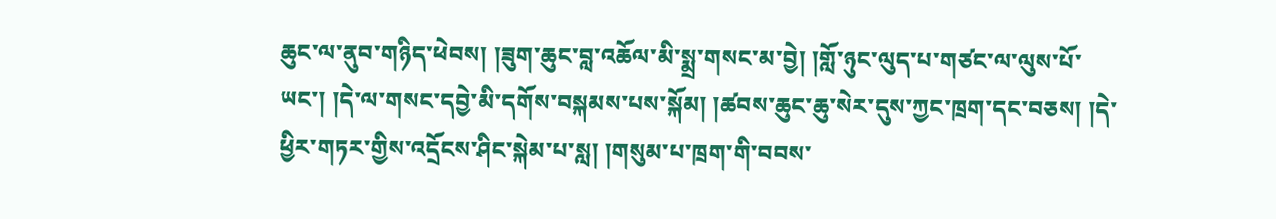ཆུང་ལ་ནུབ་གཉིད་ཕེབས། །ཟུག་ཆུང་བླ་འཆོལ་མི་སྨྲ་གསང་མ་བྱེ། །གློ་ཉུང་ལུད་པ་གཙང་ལ་ལུས་པོ་ཡང་། །དེ་ལ་གསང་དབྱེ་མི་དགོས་བསྐམས་པས་སྐོམ། །ཚབས་ཆུང་ཆུ་སེར་དུས་ཀྱང་ཁྲག་དང་བཅས། །དེ་ཕྱིར་གཏར་གྱིས་འདྲོངས་ཤིང་སྐེམ་པ་སླ། །གསུམ་པ་ཁྲག་གི་བབས་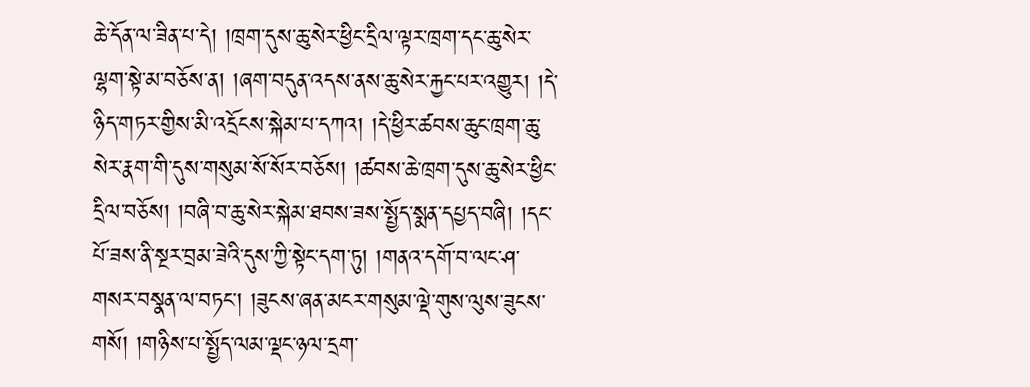ཆེ་དོན་ལ་ཟིན་པ་དེ། །ཁྲག་དུས་ཆུ་སེར་ཕྱིང་དྲིལ་ལྟར་ཁྲག་དང་ཆུ་སེར་ལྷག་སྟེ་མ་བཅོས་ན། །ཞག་བདུན་འདས་ནས་ཆུ་སེར་རྐྱང་པར་འགྱུར། །དེ་ཉིད་གཏར་གྱིས་མི་འདྲོངས་སྐེམ་པ་དཀའ། །དེ་ཕྱིར་ཚབས་ཆུང་ཁྲག་ཆུ་སེར་རྣག་གི་དུས་གསུམ་སོ་སོར་བཅོས། །ཚབས་ཆེ་ཁྲག་དུས་ཆུ་སེར་ཕྱིང་དྲིལ་བཅོས། །བཞི་བ་ཆུ་སེར་སྐེམ་ཐབས་ཟས་སྤྱོད་སྨན་དཔྱད་བཞི། །དང་པོ་ཟས་ནི་སྔར་བྲམ་ཟེའི་དུས་ཀྱི་སྟེང་དག་ཏུ། །གནའ་དགོ་བ་ལང་ཤ་གསར་བསྣན་ལ་བཏང་། །ཟུངས་ཞན་མངར་གསུམ་ལྡེ་གུས་ལུས་ཟུངས་གསོ། །གཉིས་པ་སྤྱོད་ལམ་ལྡང་ཉལ་དྲག་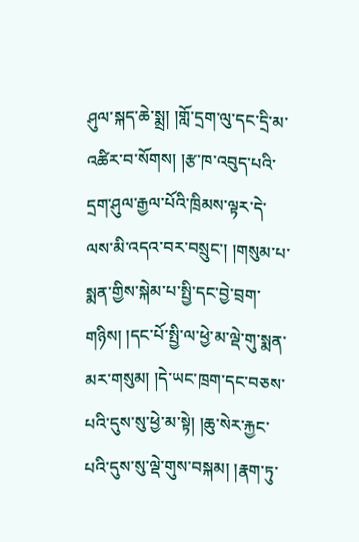ཤུལ་སྐད་ཆེ་སྨྲ། །གློ་དྲག་ལུ་དང་དྲི་མ་འཚིར་བ་སོགས། །རྩ་ཁ་འབུད་པའི་དྲག་ཤུལ་རྒྱལ་པོའི་ཁྲིམས་ལྟར་དེ་ལས་མི་འདའ་བར་བསྲུང་། །གསུམ་པ་སྨན་གྱིས་སྐེམ་པ་སྤྱི་དང་བྱེ་བྲག་གཉིས། །དང་པོ་སྤྱི་ལ་ཕྱེ་མ་ལྡེ་གུ་སྨན་མར་གསུམ། །དེ་ཡང་ཁྲག་དང་བཅས་པའི་དུས་སུ་ཕྱེ་མ་སྟེ། །ཆུ་སེར་རྐྱང་པའི་དུས་སུ་ལྡེ་གུས་བསྐམ། །རྣག་ཏུ་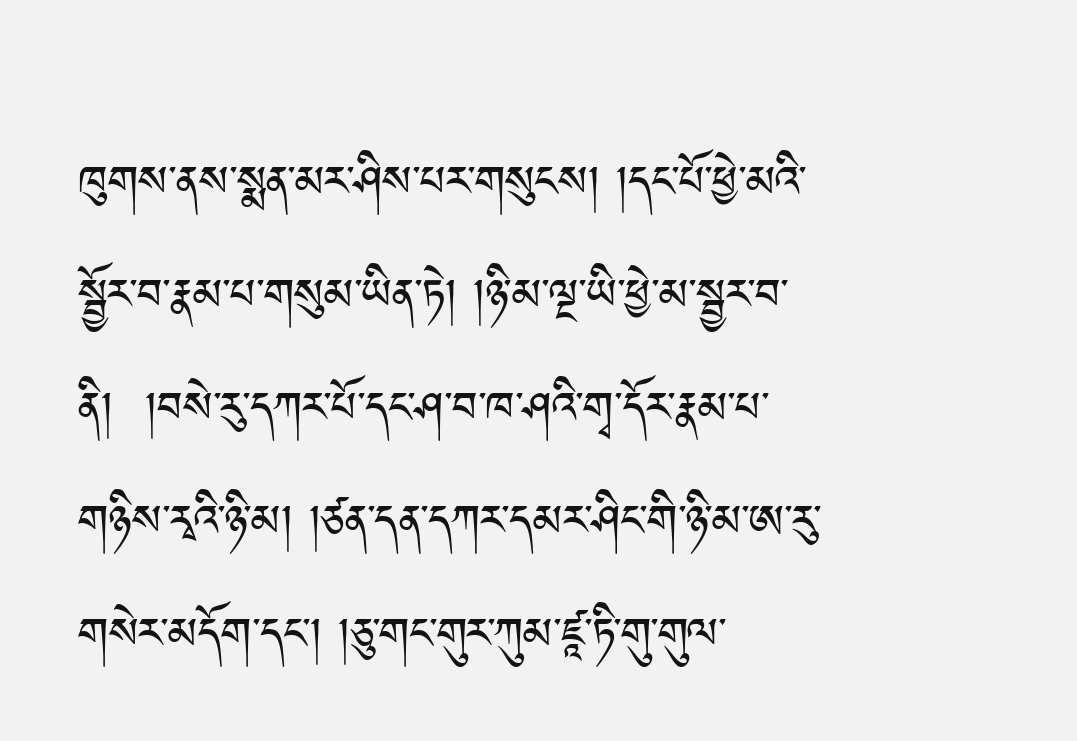ཁུགས་ནས་སྨན་མར་ཤིས་པར་གསུངས། །དང་པོ་ཕྱེ་མའི་སྦྱོར་བ་རྣམ་པ་གསུམ་ཡིན་ཏེ། །ཉི་མ་ལྔ་ཡི་ཕྱེ་མ་སྦྱར་བ་ནི།  །བསེ་རུ་དཀར་པོ་དང་ཤ་བ་ཁ་ཤའི་གྭ་དོར་རྣམ་པ་གཉིས་རྭའི་ཉི་མ། །ཙན་དན་དཀར་དམར་ཤིང་གི་ཉི་མ་ཨ་རུ་གསེར་མདོག་དང་། །ཅུ་གང་གུར་ཀུམ་ཛཱ་ཏི་གུ་གུལ་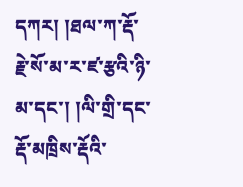དཀར། །ཐལ་ཀ་རྡོ་རྗེ་སོ་མ་ར་ཛ་རྩའི་ཉི་མ་དང་། །ལི་གྲི་དང་རྡོ་མཁྲིས་རྡོའི་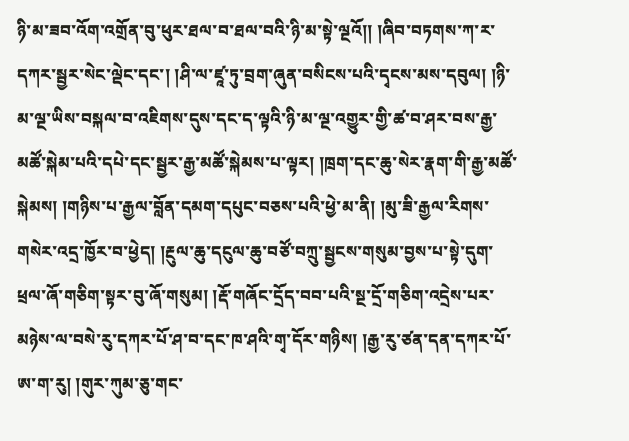ཉི་མ་ཟབ་འོག་འགྲོན་བུ་ཕུར་ཐལ་བ་ཐལ་བའི་ཉི་མ་སྟེ་ལྔའོ།། །ཞིབ་བཏགས་ཀ་ར་དཀར་སྦྱར་སེང་ལྡེང་དང་། །ཤི་ལ་ཛཱ་ཏུ་བྲག་ཞུན་བསིངས་པའི་དྭངས་མས་དབུལ། །ཉི་མ་ལྔ་ཡིས་བསྐལ་བ་འཇིགས་དུས་དང་ད་ལྟའི་ཉི་མ་ལྔ་འགྱུར་གྱི་ཚ་བ་ཤར་བས་རྒྱ་མཚོ་སྐེམ་པའི་དཔེ་དང་སྦྱར་རྒྱ་མཚོ་སྐེམས་པ་ལྟར། །ཁྲག་དང་ཆུ་སེར་རྣག་གི་རྒྱ་མཚོ་སྐེམས། །གཉིས་པ་རྒྱལ་བློན་དམག་དཔུང་བཅས་པའི་ཕྱེ་མ་ནི། །མུ་ཟི་རྒྱལ་རིགས་གསེར་འདྲ་ཁྱོར་བ་ཕྱེད། །རྔུལ་ཆུ་དངུལ་ཆུ་བཙོ་བཀྲུ་སྦྱངས་གསུམ་བྱས་པ་སྟེ་དུག་ཕྲལ་ཞོ་གཅིག་སྟར་བུ་ཞོ་གསུམ། །རྡོ་གཞོང་དྲོད་བབ་པའི་སྔ་དྲོ་གཅིག་འདྲེས་པར་མཉེས་ལ་བསེ་རུ་དཀར་པོ་ཤ་བ་དང་ཁ་ཤའི་གྭ་དོར་གཉིས། །རྒྱ་རུ་ཙན་དན་དཀར་པོ་ཨ་ག་རུ། །གུར་ཀུམ་ཅུ་གང་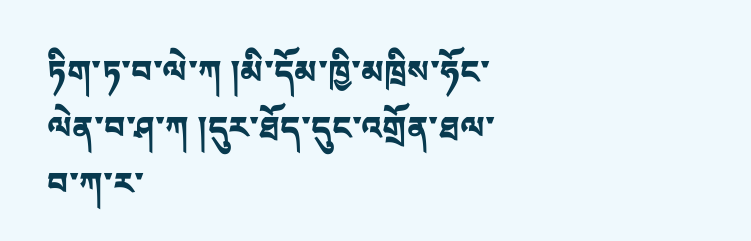ཏིག་ཏ་བ་ལེ་ཀ །མི་དོམ་ཁྱི་མཁྲིས་ཧོང་ལེན་བ་ཤ་ཀ །དུར་ཐོད་དུང་འགྲོན་ཐལ་བ་ཀ་ར་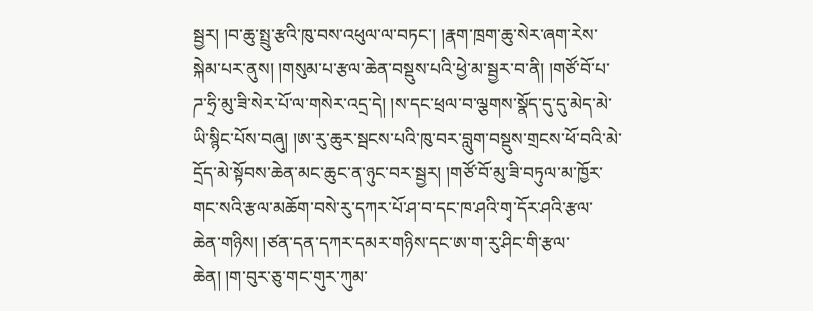སྦྱར། །བ་ཆུ་སྤྲུ་རྩའི་ཁུ་བས་འཕུལ་ལ་བཏང་། །རྣག་ཁྲག་ཆུ་སེར་ཞག་རེས་སྐེམ་པར་ནུས། །གསུམ་པ་རྩལ་ཆེན་བསྡུས་པའི་ཕྱེ་མ་སྦྱར་བ་ནི། །གཙོ་བོ་པ་ཌ་ཧྲི་མུ་ཟི་སེར་པོ་ལ་གསེར་འདྲ་དེ། །ས་དང་ཕྲལ་བ་ལྕགས་སྣོད་དུ་དུ་མེད་མེ་ཡི་སྙིང་པོས་བཞུ། །ཨ་རུ་ཆུར་སྦངས་པའི་ཁུ་བར་བླུག་བསྡུས་གྲངས་ཕོ་བའི་མེ་དྲོད་མེ་སྟོབས་ཆེན་མང་ཆུང་ན་ཉུང་བར་སྦྱར། །གཙོ་བོ་མུ་ཟི་བཏུལ་མ་ཁྱོར་གང་སའི་རྩལ་མཆོག་བསེ་རུ་དཀར་པོ་ཤ་བ་དང་ཁ་ཤའི་གྭ་དོར་ཤའི་རྩལ་ཆེན་གཉིས། །ཙན་དན་དཀར་དམར་གཉིས་དང་ཨ་ག་རུ་ཤིང་གི་རྩལ་ཆེན། །ག་བུར་ཅུ་གང་གུར་ཀུམ་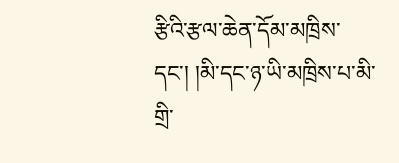རྩིའི་རྩལ་ཆེན་དོམ་མཁྲིས་དང་། །མི་དང་ཉ་ཡི་མཁྲིས་པ་མི་གྲི་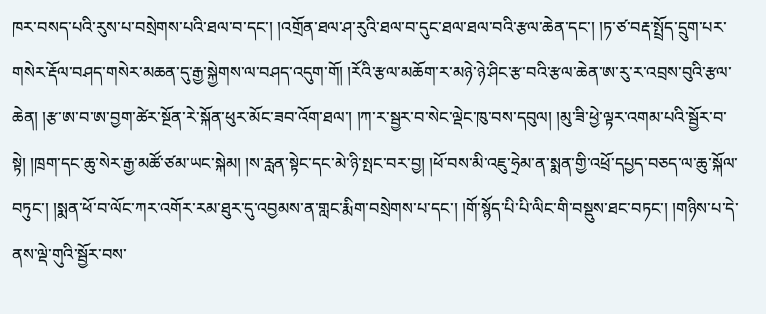ཁར་བསད་པའི་རུས་པ་བསྲེགས་པའི་ཐལ་བ་དང་། །འགྲོན་ཐལ་ཤ་རུའི་ཐལ་བ་དུང་ཐལ་ཐལ་བའི་རྩལ་ཆེན་དང་། །ཏ་ཙ་བརྡ་སྤྲོད་དྲུག་པར་གསེར་རྡོལ་བཤད་གསེར་མཆན་དུ་རྒྱ་སྐྱེགས་ལ་བཤད་འདུག་གོ། །རོའི་རྩལ་མཆོག་ར་མཉེ་ཉེ་ཤིང་རྩ་བའི་རྩལ་ཆེན་ཨ་རུ་ར་འབྲས་བུའི་རྩལ་ཆེན། །རྩ་ཨ་བ་ཨ་བྱག་ཚེར་སྔོན་རེ་སྐོན་ཕུར་མོང་ཟབ་འོག་ཐལ་། །ཀ་ར་སྦྱར་བ་སེང་ལྡེང་ཁུ་བས་དབུལ། །མུ་ཟི་ཕྱེ་ལྟར་འགམ་པའི་སྦྱོར་བ་སྟེ། །ཁྲག་དང་ཆུ་སེར་རྒྱ་མཚོ་ཙམ་ཡང་སྐེམ། །ས་རླན་སྟེང་དང་མེ་ཉི་སྤང་བར་བྱ། །ཕོ་བས་མི་འཇུ་ཧྲེམ་ན་སྨན་གྱི་འཕྲོ་དཔྱད་བཅད་ལ་ཆུ་སྐོལ་བཏུང་། །སྨན་ཕོ་བ་ལོང་ཀར་འགོར་རམ་ཐུར་དུ་འབྱམས་ན་གླང་རྨིག་བསྲེགས་པ་དང་། །གོ་སྙོད་པི་པི་ལིང་གི་བསྡུས་ཐང་བཏང་། །གཉིས་པ་དེ་ནས་ལྡེ་གུའི་སྦྱོར་བས་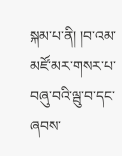སྐམ་པ་ནི། །བ་འམ་མཛོ་མར་གསར་པ་བཞུ་བའི་ལྦུ་བ་དང་ཞབས་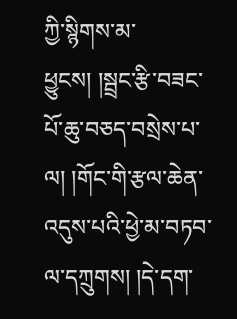ཀྱི་སྙིགས་མ་ཕྱུངས། །སྦྲང་རྩི་བཟང་པོ་ཆུ་བཅད་བསྲེས་པ་ལ། །གོང་གི་རྩལ་ཆེན་འདུས་པའི་ཕྱེ་མ་བཏབ་ལ་དཀྲུགས། །དེ་དག་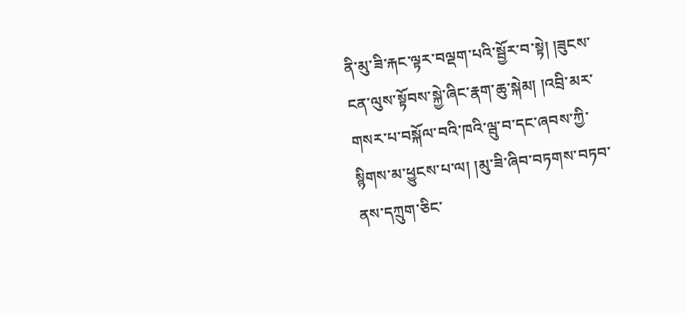ནི་མུ་ཟི་རྐང་ལྟར་བལྡག་པའི་སྦྱོར་བ་སྟེ། །ཟུངས་ངན་ལུས་སྟོབས་སྐྱེ་ཞིང་རྣག་ཆུ་སྐེམ། །འབྲི་མར་གསར་པ་བསྐོལ་བའི་ཁའི་ལྦུ་བ་དང་ཞབས་ཀྱི་སྙིགས་མ་ཕྱུངས་པ་ལ། །མུ་ཟི་ཞིབ་བཏགས་བཏབ་ནས་དཀྲུག་ཅིང་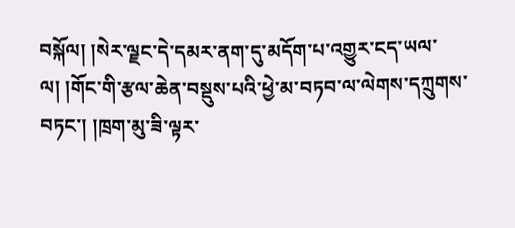བསྐོལ། །སེར་ལྗང་དེ་དམར་ནག་དུ་མདོག་པ་འགྱུར་ངད་ཡལ་ལ། །གོང་གི་རྩལ་ཆེན་བསྡུས་པའི་ཕྱེ་མ་བཏབ་ལ་ལེགས་དཀྲུགས་བཏང་། །ཁྲག་མུ་ཟི་ལྟར་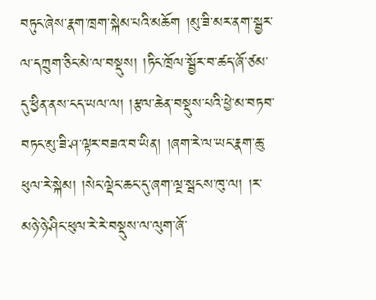བཏུང་ཞེས་རྣག་ཁྲག་སྐེམ་པའི་མཆོག །མུ་ཟི་མར་ནག་སྦྱར་ལ་དཀྲུག་ཅིང་མེ་ལ་བསྡུས། །ཏིང་ཁྲོལ་སྦྱོར་བ་ཚད་ཞོ་ཙམ་དུ་ཕྱིན་ནས་ངད་ཡལ་ལ། །རྩལ་ཆེན་བསྡུས་པའི་ཕྱེ་མ་བཏབ་བཏང་མུ་ཟི་ཤ་ལྟར་བཟའ་བ་ཡིན། །ཞག་རེ་ལ་ཡང་རྣག་ཆུ་ཕུལ་རེ་སྐེམ། །སེང་ལྡེང་ཆང་དུ་ཞག་ལྔ་སྦངས་ཁུ་ལ། །ར་མཉེ་ཉེ་ཤིང་ཕུལ་རེ་རེ་བསྡུས་ལ་ལུག་ཞོ་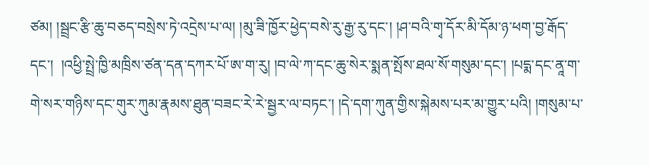ཙམ། །སྦྲང་རྩི་ཆུ་བཅད་བསྲེས་ཏེ་འདྲེས་པ་ལ། །མུ་ཟི་ཁྱོར་ཕྱེད་བསེ་རུ་རྒྱ་རུ་དང་། །ཤ་བའི་གྭ་དོར་མི་དོམ་ཉ་ཕག་བྱ་རྒོད་དང་།  །འཕྱི་སྤྲེ་ཁྱི་མཁྲིས་ཙན་དན་དཀར་པོ་ཨ་ག་རུ། །བ་ལེ་ཀ་དང་ཆུ་སེར་སྨན་སྤོས་ཐལ་སོ་གསུམ་དང་། །པདྨ་དང་ནཱ་ག་གེ་སར་གཉིས་དང་གུར་ཀུམ་རྣམས་ཐུན་བཟང་རེ་རེ་སྦྱར་ལ་བཏང་། །དེ་དག་ཀུན་གྱིས་སྐེམས་པར་མ་གྱུར་པའི། །གསུམ་པ་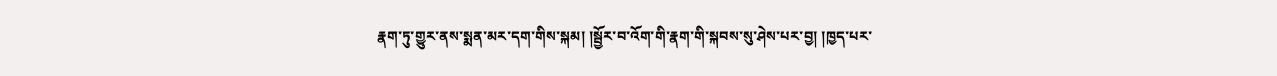རྣག་ཏུ་གྱུར་ནས་སྨན་མར་དག་གིས་སྐམ། །སྦྱོར་བ་འོག་གི་རྣག་གི་སྐབས་སུ་ཤེས་པར་བྱ། །ཁྱད་པར་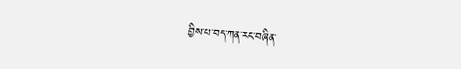བྱིས་པ་བད་ཀན་རང་བཞིན་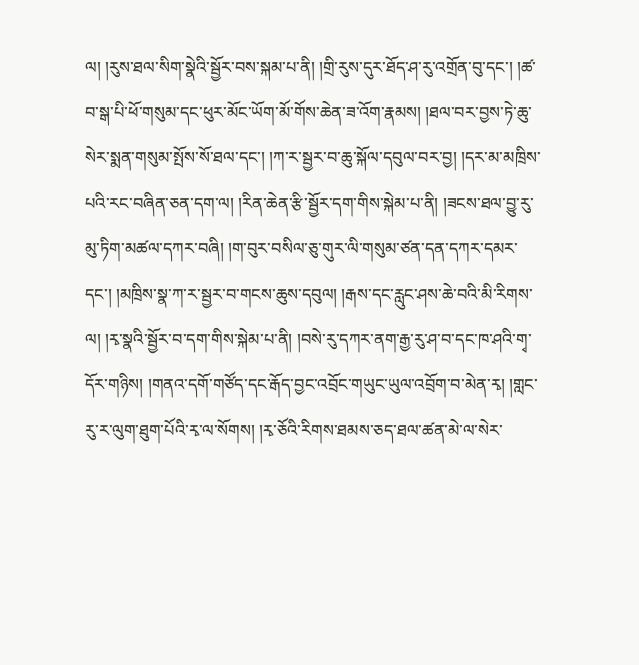ལ། །རུས་ཐལ་སིག་སྣེའི་སྦྱོར་བས་སྐམ་པ་ནི། །གྲི་རུས་དུར་ཐོད་ཤ་རུ་འགྲོན་བུ་དང་། །ཚ་བ་སྒ་པི་ཕོ་གསུམ་དང་ཕུར་མོང་ཡོག་མོ་གོས་ཆེན་ཟ་འོག་རྣམས། །ཐལ་བར་བྱས་ཏེ་ཆུ་སེར་སྨན་གསུམ་སྤོས་སོ་ཐལ་དང་། །ཀ་ར་སྦྱར་བ་ཆུ་སྐོལ་དབུལ་བར་བྱ། །དར་མ་མཁྲིས་པའི་རང་བཞིན་ཅན་དག་ལ། །རིན་ཆེན་རྩི་སྦྱོར་དག་གིས་སྐེམ་པ་ནི། །ཟངས་ཐལ་བྱུ་རུ་མུ་ཏིག་མཚལ་དཀར་བཞི། །ག་བུར་བསིལ་ཅུ་གུར་ལི་གསུམ་ཙན་དན་དཀར་དམར་དང་། །མཁྲིས་སྣ་ཀ་ར་སྦྱར་བ་གངས་ཆུས་དབུལ། །རྒས་དང་རླུང་ཤས་ཆེ་བའི་མི་རིགས་ལ། །རྭ་སྣའི་སྦྱོར་བ་དག་གིས་སྐེམ་པ་ནི། །བསེ་རུ་དཀར་ནག་རྒྱ་རུ་ཤ་བ་དང་ཁ་ཤའི་གྭ་དོར་གཉིས། །གནའ་དགོ་གཙོད་དང་རྒོད་བྱང་འབྲོང་གཡུང་ཡུལ་འབྲོག་བ་མེན་རྭ། །གླང་རུ་ར་ལུག་ཐུག་པོའི་རྭ་ལ་སོགས། །རྭ་ཅོའི་རིགས་ཐམས་ཅད་ཐལ་ཚན་མེ་ལ་སེར་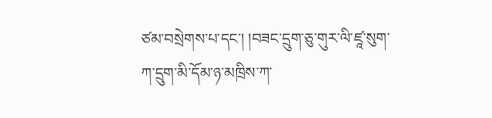ཙམ་བསྲེགས་པ་དང་། །བཟང་དྲུག་ཅུ་གུར་ལི་ཛཱ་སུག་ཀ་དྲུག་མི་དོམ་ཉ་མཁྲིས་ཀ་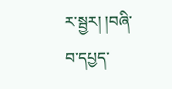ར་སྦྱར། །བཞི་བ་དཔྱད་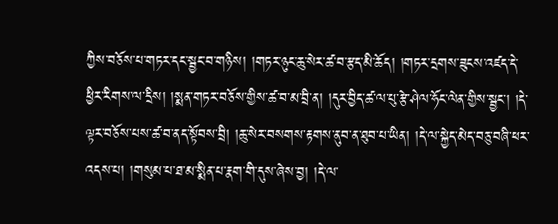ཀྱིས་བཅོས་པ་གཏར་དང་སྦྱང་བ་གཉིས། །གཏར་ཉུང་ཆུ་སེར་ཚ་བ་རྩད་མི་ཆོད། །གཏར་དྲགས་ཟུངས་འཛད་དེ་ཕྱིར་རིགས་ལ་དྲིས། །སྨན་གཏར་བཅོས་གྱིས་ཚ་བ་མ་བྲི་ན། །དུར་བྱིད་ཚ་ལ་པུ་རྩེ་ཤེལ་ཧོང་ལེན་གྱིས་སྦྱང་། །དེ་ལྟར་བཅོས་པས་ཚ་བ་ནད་སྟོབས་བྲི། །ཆུ་སེར་བསགས་རྟགས་ནུབ་ན་ཐུབ་པ་ཡིན། །དེ་ལ་སྐྱེད་མེད་བཅུ་བཞི་ཕར་འདས་པ། །གསུམ་པ་ཐ་མ་སྨིན་པ་རྣག་གི་དུས་ཞེས་བྱ། །དེ་ལ་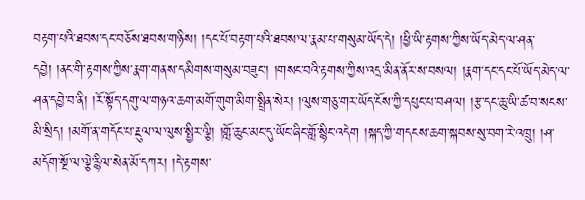བརྟག་པའི་ཐབས་དང་བཅོས་ཐབས་གཉིས། །དང་པོ་བརྟག་པའི་ཐབས་ལ་རྣམ་པ་གསུམ་ཡོད་དེ། །ཕྱི་ཡི་རྟགས་ཀྱིས་ཡོད་མེད་ལ་ཤན་དབྱེ། །ནང་གི་རྟགས་ཀྱིས་རྣག་གནས་དམིགས་གསུམ་བཟུང་། །གསང་བའི་རྟགས་ཀྱིས་འདྲ་མིན་ནོར་ས་བསལ། །རྣག་དང་དང་པོ་ཡོད་མེད་ལ་ཤན་དབྱེ་བ་ནི། །རོ་སྟོད་དགུ་ལ་གཉའ་ཆག་མགོ་གུག་མིག་སྤྲིན་སེར། །ལུས་གཅུ་གར་ཡོད་ངོས་ཀྱི་དཔུང་པ་བཤལ། །རྩ་དང་ཆུ་ཡི་ཚ་བ་སངས་མི་སྲིད། །མགོ་ན་གདོང་པ་རྔུལ་ལ་ལུས་སྤྱིར་ལྕི། །གློ་ཆུང་མང་དུ་ཡོང་ཞིང་གློ་སྙིང་འདེག །སྐད་ཀྱི་གདངས་ཆག་སྐབས་སུ་བག་རེ་འཁྲུ། །ཤ་མདོག་སྔོ་ལ་ལྕེ་རྙིལ་སེན་མོ་དཀར། །དེ་རྟགས་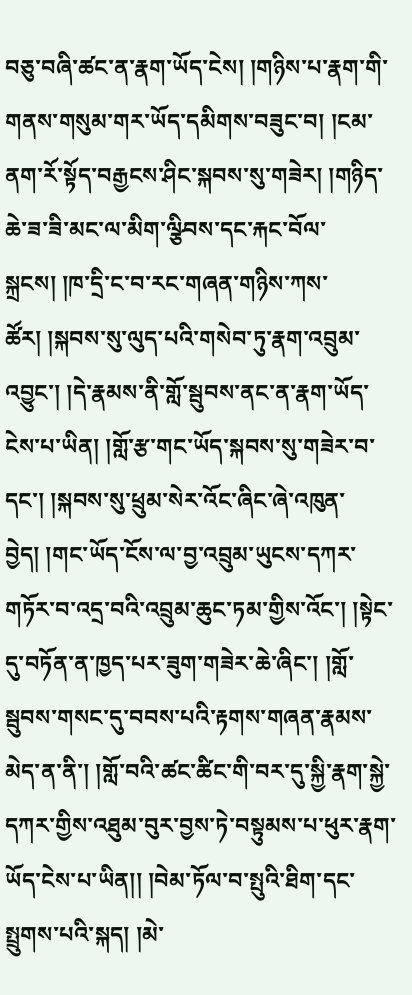བཅུ་བཞི་ཚང་ན་རྣག་ཡོད་ངེས། །གཉིས་པ་རྣག་གི་གནས་གསུམ་གར་ཡོད་དམིགས་བཟུང་བ། །ངམ་ནག་རོ་སྟོད་བརྒྱངས་ཤིང་སྐབས་སུ་གཟེར། །གཉིད་ཆེ་ཟ་ཟི་མང་ལ་མིག་ལྩིབས་དང་རྐང་བོལ་སྐྲངས། །ཁ་དྲི་ང་བ་རང་གཞན་གཉིས་ཀས་ཚོར། །སྐབས་སུ་ལུད་པའི་གསེབ་ཏུ་རྣག་འབྲུམ་འབྱུང་། །དེ་རྣམས་ནི་གློ་སྦུབས་ནང་ན་རྣག་ཡོད་ངེས་པ་ཡིན། །གློ་རྩ་གང་ཡོད་སྐབས་སུ་གཟེར་བ་དང་། །སྐབས་སུ་ཕྲུམ་སེར་འོང་ཞིང་ཞེ་འཁུན་བྱེད། །གང་ཡོད་ངོས་ལ་བྱ་འབྲུམ་ཡུངས་དཀར་གཏོར་བ་འདྲ་བའི་འབྲུམ་ཆུང་ཏམ་གྱིས་འོང་། །སྟེང་དུ་བཏོན་ན་ཁྱད་པར་ཟུག་གཟེར་ཆེ་ཞིང་། །གློ་སྦུབས་གསང་དུ་བབས་པའི་རྟགས་གཞན་རྣམས་མེད་ན་ནི་། །གློ་བའི་ཚང་ཚིང་གི་བར་དུ་སྐྱི་རྣག་སྐྱེ་དཀར་གྱིས་འཐུམ་བུར་བྱས་ཏེ་བསྟུམས་པ་ཕུར་རྣག་ཡོད་ངེས་པ་ཡིན།། །བེམ་ཏོལ་བ་སྤུའི་ཐིག་དང་སྤྲུགས་པའི་སྐད། །མེ་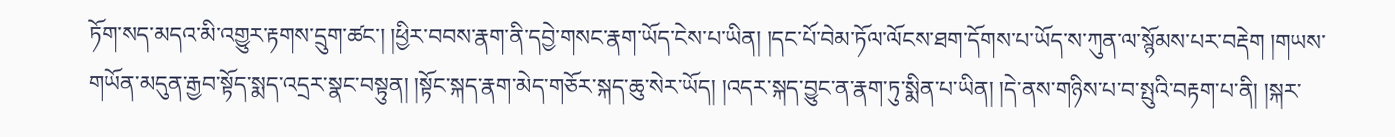ཏོག་སད་མདའ་མི་འགྱུར་རྟགས་དྲུག་ཚང་། །ཕྱིར་བབས་རྣག་ནི་དབྱེ་གསང་རྣག་ཡོད་ངེས་པ་ཡིན། །དང་པོ་བེམ་ཏོལ་ལོངས་ཐག་དོགས་པ་ཡོད་ས་ཀུན་ལ་སྙོམས་པར་བརྡེག །གཡས་གཡོན་མདུན་རྒྱབ་སྟོད་སྨད་འདྲར་སྣང་བསྟུན། །སྟོང་སྐད་རྣག་མེད་གཅོར་སྐད་ཆུ་སེར་ཡོད། །འདར་སྐད་བྱུང་ན་རྣག་ཏུ་སྨིན་པ་ཡིན། །དེ་ནས་གཉིས་པ་བ་སྤུའི་བརྟག་པ་ནི། །སྐར་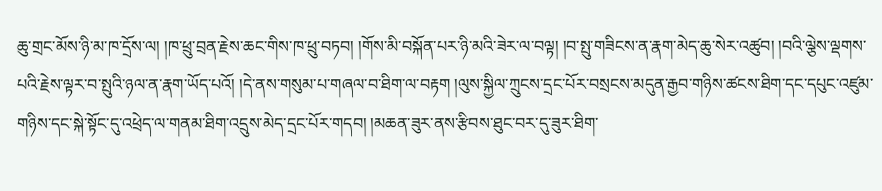ཆུ་གྲང་མོས་ཉི་མ་ཁ་དྲོས་ལ། །ཁ་ཕྲུ་བྲན་རྗེས་ཆང་གིས་ཁ་ཕྲུ་བཏབ། །གོས་མི་བསྐོན་པར་ཉི་མའི་ཟེར་ལ་བལྟ། །བ་སྤུ་གཟིངས་ན་རྣག་མེད་ཆུ་སེར་འཚུབ། །བའི་ལྕེས་ལྡགས་པའི་རྗེས་ལྟར་བ་སྤུའི་ཉལ་ན་རྣག་ཡོད་པའོ། །དེ་ནས་གསུམ་པ་གཞལ་བ་ཐིག་ལ་བརྟག །ལུས་སྐྱིལ་ཀྲུངས་དྲང་པོར་བསྲངས་མདུན་རྒྱབ་གཉིས་ཚངས་ཐིག་དང་དཔུང་འཛུམ་གཉིས་དང་སྐེ་སྟོང་དུ་འཕྲེད་ལ་གནམ་ཐིག་འདྲུས་མེད་དྲང་པོར་གདབ། །མཆན་ཟུར་ནས་རྩིབས་ཐུང་བར་དུ་ཟུར་ཐིག་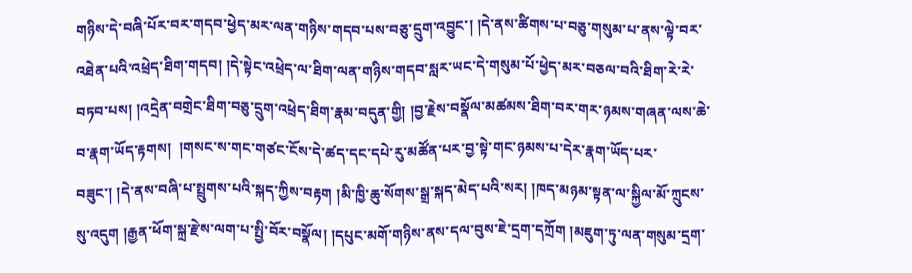གཉིས་དེ་བཞི་པོར་བར་གདབ་ཕྱེད་མར་ལན་གཉིས་གདབ་པས་བཅུ་དྲུག་འབྱུང་། །དེ་ནས་ཚིགས་པ་བཅུ་གསུམ་པ་ནས་ལྟེ་བར་འཐེན་པའི་འཕྲེད་ཐིག་གདབ། །དེ་སྟེང་འཕྲེད་ལ་ཐིག་ལན་གཉིས་གདབ་སླར་ཡང་དེ་གསུམ་པོ་ཕྱེད་མར་བཅལ་བའི་ཐིག་རེ་རེ་བཏབ་པས། །འདྲེན་བགྲེང་ཐིག་བཅུ་དྲུག་འཕྲེད་ཐིག་རྣམ་བདུན་གྱི། །བྱ་རྗེས་བསྣོལ་མཚམས་ཐིག་བར་གར་ཉམས་གཞན་ལས་ཆེ་བ་རྣག་ཡོད་རྟགས།  །གསང་ས་གང་གཙང་ངོས་དེ་ཚད་དང་དཔེ་རུ་མཚོན་པར་བྱ་སྟེ་གང་ཉམས་པ་དེར་རྣག་ཡོད་པར་བཟུང་། །དེ་ནས་བཞི་པ་སྤྲུགས་པའི་སྐད་ཀྱིས་བརྟག །མི་ཁྱི་ཆུ་སོགས་སྒྲ་སྐད་མེད་པའི་སར། །ཁད་མཉམ་སྟན་ལ་སྐྱིལ་མོ་ཀྲུངས་སུ་འདུག །རྒྱན་ཕོག་སྐྲ་རྫེས་ལག་པ་སྤྱི་བོར་བསྣོལ། །དཔུང་མགོ་གཉིས་ནས་དལ་བུས་ཇེ་དྲག་དཀྲོག །མཇུག་ཏུ་ལན་གསུམ་དྲག་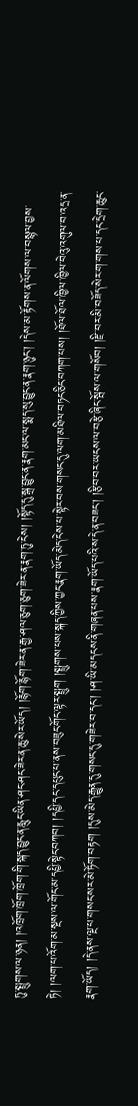ཏུ་སྤྲུགས་ལ་ཉན། །འཁྲོག་ཁྲོག་ཁྲོག་གི་སྐད་བྱུང་ན་རླུང་ཡིན་ཤང་ཤང་ཟེར་ན་ཆུ་སེར་ཡོད། །རྙོག་རྙོག་ཟེར་ན་རྒྱ་ཤལ་ཅུག་ཅུག་ཟེར་ན་རྣག་ཏུ་ངེས། །སྟོད་དུ་སྒྲ་བྱུང་ན་རྣག་མང་ལ་སྨད་སུ་བྱུང་ན་རྣག་ཉུང་། །དེས་མ་རྟོགས་ན་ལོགས་ལ་བསྙལ་བྱས་ཏེ། །ལག་པ་འོག་མ་སྔས་ལ་གོང་མ་དཔྱི་སྟེང་བཀབ། །དཔྱི་དང་དཔུང་པ་ནས་བཟུང་གོང་ལྟར་སྤྲུག །སྤྲུགས་པས་སྐད་ཀྱིས་ཀྱང་རྣག་ཡོད་མེད་ངེས་པ་སྟེར་བས་གསང་དུ་ལག་མཐིལ་བཏང་ཅིང་བཀག་པས། །ཐོལ་ཐོལ་ཁྱིལ་ཁྱིལ་བེའུ་འགུལ་བ་འདྲ་ན་རྣག་ཡོད། །དེ་ནས་ལྔ་པ་གསང་སར་མེ་ཏོག་བརྟག །དུས་མེད་རྒྱུན་དུ་གསང་དུ་གཟེར་བ་དང་། །ཤ་ཡི་མདངས་ནི་གཞན་པས་རྣག་ཡོད་པའི་ས་དེ་ན་བཟང་། །རྩིབ་བར་ཡངས་ལ་བརྩེ་ཞིང་སྦོས་ལ་གསོབ། །རྫི་བར་མི་བཟོད་སེར་ག་གས་པ་དང་དྲེག་ཆུང་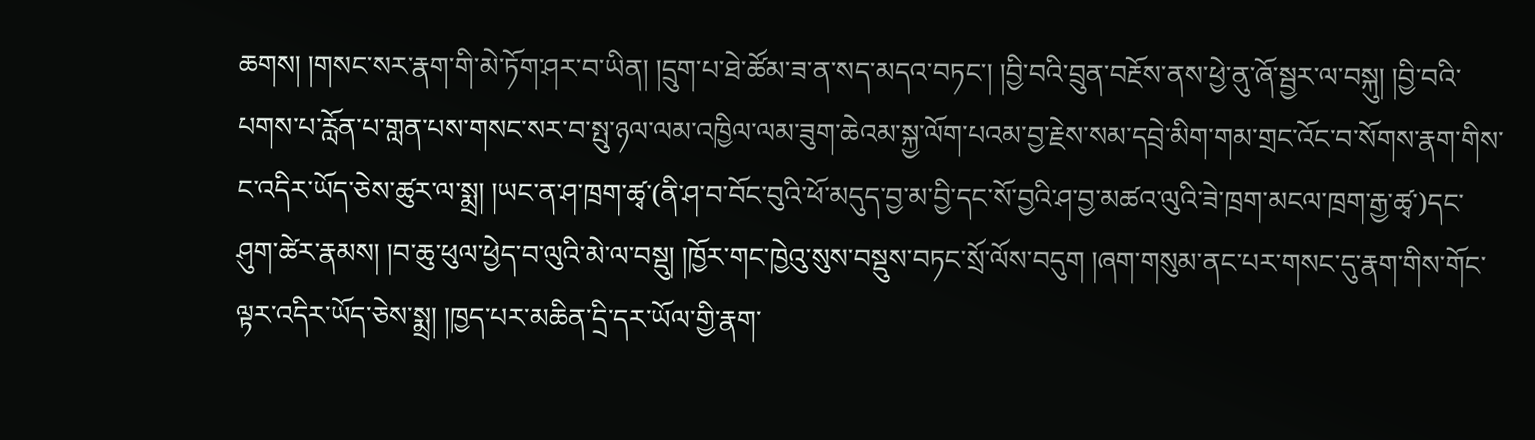ཆགས། །གསང་སར་རྣག་གི་མེ་ཏོག་ཤར་བ་ཡིན། །དྲུག་པ་ཐེ་ཚོམ་ཟ་ན་སད་མདའ་བཏང་། །བྱི་བའི་བྲུན་བརྔོས་ནས་ཕྱེ་ནུ་ཞོ་སྦྱར་ལ་བསྐུ། །བྱི་བའི་པགས་པ་རློན་པ་གླན་པས་གསང་སར་བ་སྤུ་ཉལ་ལམ་འཁྱིལ་ལམ་ཟུག་ཆེའམ་སྐྱ་ལོག་པའམ་བྱ་རྗེས་སམ་དབྲེ་མིག་གམ་གྲང་འོང་བ་སོགས་རྣག་གིས་ང་འདིར་ཡོད་ཅེས་ཚུར་ལ་སྨྲ། །ཡང་ན་ཤ་ཁྲག་ཚྭ་(ནི་ཤ་བ་བོང་བུའི་ཕོ་མདུད་བྱ་མ་བྱི་དང་སོ་བྱའི་ཤ་བྱ་མཚའ་ལུའི་ཟེ་ཁྲག་མངལ་ཁྲག་རྒྱ་ཚྭ་)དང་ཤུག་ཚེར་རྣམས། །བ་ཆུ་ཕུལ་ཕྱེད་བ་ལུའི་མེ་ལ་བསྡུ། །ཁྱོར་གང་ཁྱེའུ་སུས་བསྡུས་བཏང་སྲོ་ལོས་བདུག །ཞག་གསུམ་ནང་པར་གསང་དུ་རྣག་གིས་གོང་ལྟར་འདིར་ཡོད་ཅེས་སྨྲ། །ཁྱད་པར་མཆིན་དྲི་དར་ཡོལ་གྱི་རྣག་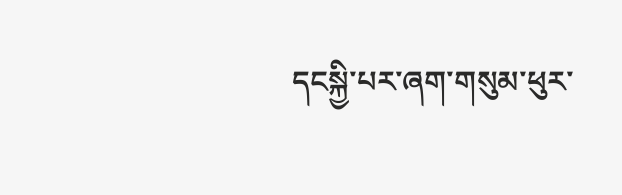དངསྐྱི་པར་ཞག་གསུམ་ཕུར་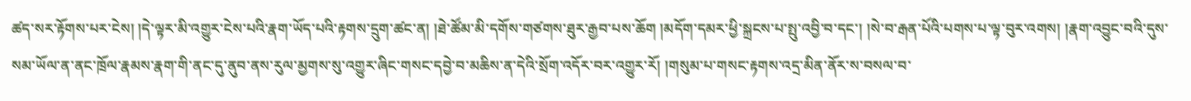ཚད་སར་རྟོགས་པར་ངེས། །དེ་ལྟར་མི་འགྱུར་ངེས་པའི་རྣག་ཡོད་པའི་རྟགས་དྲུག་ཚང་ན། །ཐེ་ཚོམ་མི་དགོས་གཙགས་ཐུར་རྒྱབ་པས་ཆོག །མདོག་དམར་ཕྱི་སྐྲངས་པ་སྤུ་འབྱི་བ་དང་། །སེ་བ་རྒན་པོའི་པགས་པ་ལྟ་བུར་འགས། །རྣག་འབྱུང་བའི་དུས་སམ་ཡོལ་ན་ནང་ཁྲོལ་རྣམས་རྣག་གི་ནང་དུ་ནུབ་ནས་རུལ་མྱགས་སུ་འགྱུར་ཞིང་གསང་དབྱེ་བ་མཆིས་ན་དེའི་སྲོག་འདོར་བར་འགྱུར་རོ། །གསུམ་པ་གསང་རྟགས་འདྲ་མིན་ནོར་ས་བསལ་བ་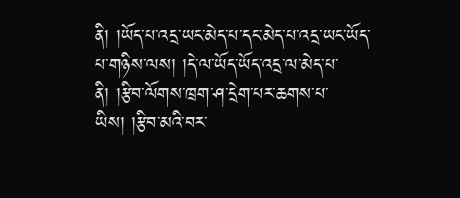ནི། །ཡོད་པ་འདྲ་ཡང་མེད་པ་དང་མེད་པ་འདྲ་ཡང་ཡོད་པ་གཉིས་ལས། །དེ་ལ་ཡོད་ཡོད་འདྲ་ལ་མེད་པ་ནི། །རྩིབ་ལོགས་ཁྲག་ཤ་དྲེག་པར་ཆགས་པ་ཡིས། །རྩིབ་མའི་བར་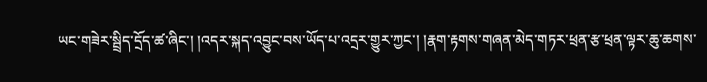ཡང་གཟེར་སྦྲིད་དྲོད་ཚ་ཞིང་། །འདར་སྐད་འབྱུང་བས་ཡོད་པ་འདྲར་གྱུར་ཀྱང་། །རྣག་རྟགས་གཞན་མེད་གཏར་ཕྲན་རྩ་ཕྲན་ལྟར་ཆུ་ཆགས་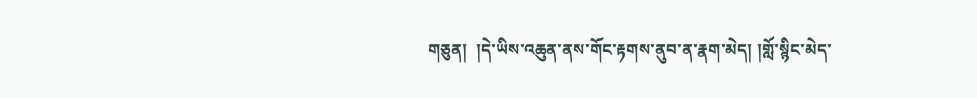གཅུན།  །དེ་ཡིས་འཆུན་ནས་གོང་རྟགས་ནུབ་ན་རྣག་མེད། །གློ་སྙིང་མེད་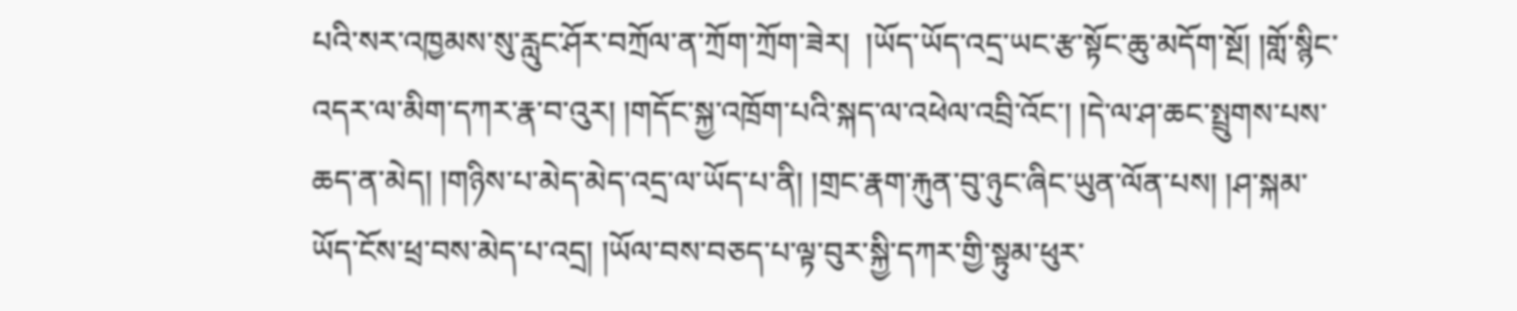པའི་སར་འཁྱམས་སུ་རླུང་ཤོར་བཀྲོལ་ན་ཀྲོག་ཀྲོག་ཟེར།  །ཡོད་ཡོད་འདྲ་ཡང་རྩ་སྟོང་ཆུ་མདོག་སྔོ། །གློ་སྙིང་འདར་ལ་མིག་དཀར་རྣ་བ་འུར། །གདོང་སྐྱ་འཁྲོག་པའི་སྐད་ལ་འཕེལ་འབྲི་འོང་། །དེ་ལ་ཤ་ཆང་སྤྲུགས་པས་ཆད་ན་མེད། །གཉིས་པ་མེད་མེད་འདྲ་ལ་ཡོད་པ་ནི། །གྲང་རྣག་རྐུན་བུ་ཉུང་ཞིང་ཡུན་ལོན་པས། །ཤ་སྐམ་ཡོད་ངོས་ཕྲ་བས་མེད་པ་འདྲ། །ཡོལ་བས་བཅད་པ་ལྟ་བུར་སྐྱི་དཀར་གྱི་སྟུམ་ཕུར་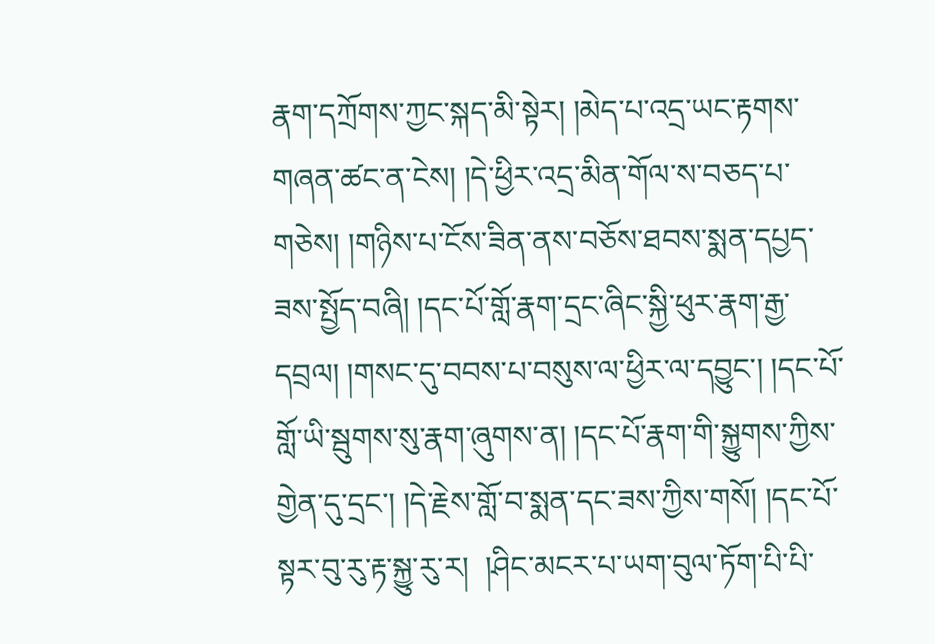རྣག་དཀྲོགས་ཀྱང་སྐད་མི་སྟེར། །མེད་པ་འདྲ་ཡང་རྟགས་གཞན་ཚང་ན་ངེས། །དེ་ཕྱིར་འདྲ་མིན་གོལ་ས་བཅད་པ་གཅེས། །གཉིས་པ་ངོས་ཟིན་ནས་བཅོས་ཐབས་སྨན་དཔྱད་ཟས་སྤྱོད་བཞི། །དང་པོ་གློ་རྣག་དྲང་ཞིང་སྐྱི་ཕུར་རྣག་རྒྱ་དབྲལ། །གསང་དུ་བབས་པ་བསུས་ལ་ཕྱིར་ལ་དབྱུང་། །དང་པོ་གློ་ཡི་སྦུགས་སུ་རྣག་ཞུགས་ན། །དང་པོ་རྣག་གི་སྐྱུགས་ཀྱིས་གྱེན་དུ་དྲང་། །དེ་རྗེས་གློ་བ་སྨན་དང་ཟས་ཀྱིས་གསོ། །དང་པོ་སྟར་བུ་རུ་རྟ་སྐྱུ་རུ་ར།  །ཤིང་མངར་པ་ཡག་བུལ་ཏོག་པི་པི་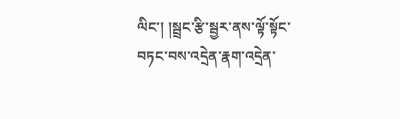ལིང་། །སྦྲང་རྩི་སྦྱར་ནས་ལྟོ་སྟོང་བཏང་བས་འདྲེན་རྣག་འདྲེན་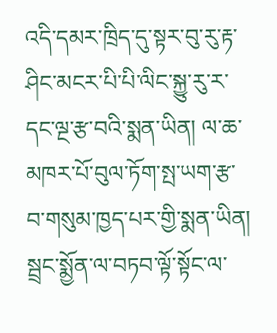འདི་དམར་ཁྲིད་དུ་སྟར་བུ་རུ་རྟ་ཤིང་མངར་པི་པི་ལིང་སྐྱུ་རུ་ར་དང་ལྔ་རྩ་བའི་སྨན་ཡིན། ལ་ཆ་མཁར་པོ་བུལ་ཏོག་སྤ་ཡག་རྩ་བ་གསུམ་ཁྱད་པར་གྱི་སྨན་ཡིན། སྦྲང་སྨྱོན་ལ་བཏབ་ལྟོ་སྟོང་ལ་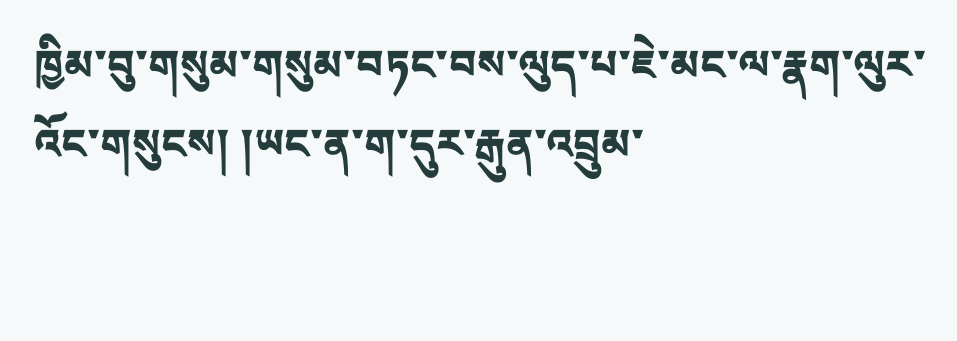ཁྱིམ་བུ་གསུམ་གསུམ་བཏང་བས་ལུད་པ་ཇེ་མང་ལ་རྣག་ལུར་འོང་གསུངས། །ཡང་ན་ག་དུར་རྒུན་འབྲུམ་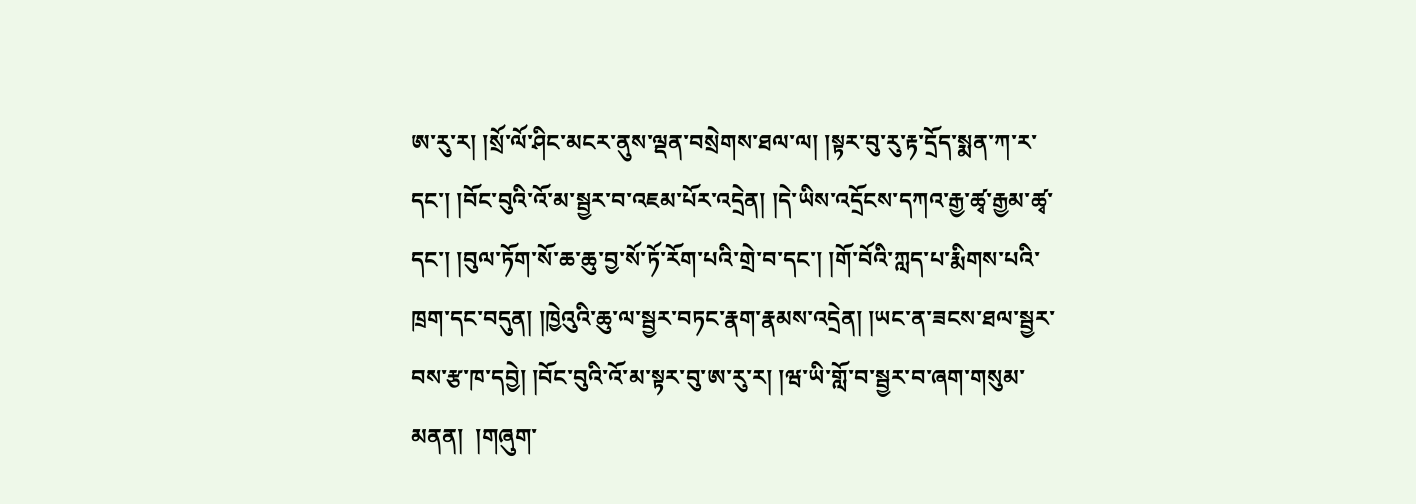ཨ་རུ་ར། །སྲོ་ལོ་ཤིང་མངར་ནུས་ལྡན་བསྲེགས་ཐལ་ལ། །སྟར་བུ་རུ་རྟ་དྲོད་སྨན་ཀ་ར་དང་། །བོང་བུའི་འོ་མ་སྦྱར་བ་འཇམ་པོར་འདྲེན། །དེ་ཡིས་འདྲོངས་དཀའ་རྒྱ་ཚྭ་རྒྱམ་ཚྭ་དང་། །བུལ་ཏོག་སོ་ཆ་ཆུ་བྱ་སོ་ཏོ་རོག་པའི་གྲེ་བ་དང་། །གོ་བོའི་ཀླད་པ་རྨིགས་པའི་ཁྲག་དང་བདུན། །ཁྱེའུའི་ཆུ་ལ་སྦྱར་བཏང་རྣག་རྣམས་འདྲེན། །ཡང་ན་ཟངས་ཐལ་སྦྱར་བས་རྩ་ཁ་དབྱེ། །བོང་བུའི་འོ་མ་སྟར་བུ་ཨ་རུ་ར། །ཝ་ཡི་གློ་བ་སྦྱར་བ་ཞག་གསུམ་མནན།  །གཞུག་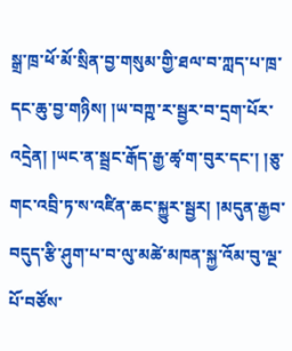སྒྲ་ཁྲ་ཕོ་མོ་སྲིན་བྱ་གསུམ་གྱི་ཐལ་བ་ཀླད་པ་ཁྲ་དང་ཆུ་བྱ་གཉིས། །ཡ་བཀྵ་ར་སྦྱར་བ་དྲག་པོར་འདྲེན། །ཡང་ན་སྦྲང་རྒོད་རྒྱ་ཚྭ་ག་བུར་དང་། །ཅུ་གང་འབྲི་ཏ་ས་འཛིན་ཆང་སྐྱུར་སྦྱར། །མདུན་རྒྱབ་བདུད་རྩི་ཤུག་པ་བ་ལུ་མཚེ་མཁན་སྐྱ་འོམ་བུ་ལྔ་པོ་བཙོས་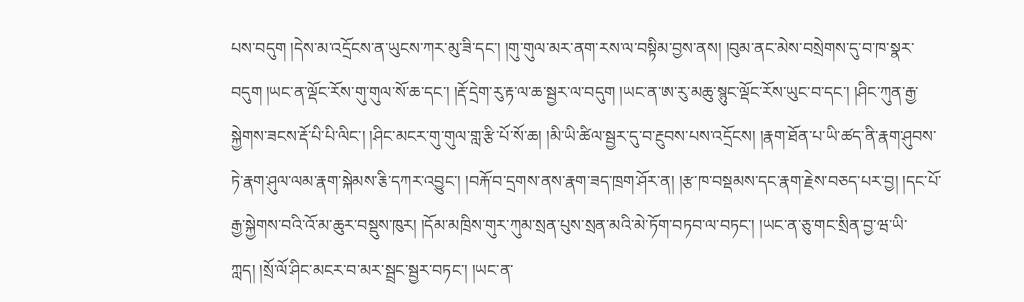པས་བདུག །དེས་མ་འདྲོངས་ན་ཡུངས་ཀར་མུ་ཟི་དང་། །གུ་གུལ་མར་ནག་རས་ལ་བསྟིམ་བྱས་ནས། །བུམ་ནང་མེས་བསྲེགས་དུ་བ་ཁ་སྣར་བདུག །ཡང་ན་ལྡོང་རོས་གུ་གུལ་སོ་ཆ་དང་། །རྡོ་དྲེག་རུ་རྟ་ལ་ཆ་སྦྱར་ལ་བདུག །ཡང་ན་ཨ་རུ་མཆུ་སྙུང་ལྡོང་རོས་ཡུང་བ་དང་། །ཤིང་ཀུན་རྒྱ་སྐྱེགས་ཟངས་རྡོ་པི་པི་ལིང་། །ཤིང་མངར་གུ་གུལ་གླ་རྩི་པོ་སོ་ཆ། །མི་ཡི་ཚིལ་སྦྱར་དུ་བ་རྔུབས་པས་འདྲོངས། །རྣག་ཐོན་པ་ཡི་ཚད་ནི་རྣག་ཤུབས་ཏེ་རྣག་ཤུལ་ལམ་རྣག་སྐེམས་རྕི་དཀར་འབྱུང་། །བརྐོ་བ་དྲགས་ནས་རྣག་ཟད་ཁྲག་ཤོར་ན། །རྩ་ཁ་བསྡམས་དང་རྣག་རྗེས་བཅད་པར་བྱ། །དང་པོ་རྒྱ་སྐྱེགས་བའི་འོ་མ་ཆུར་བསྡུས་ཁུར། །དོམ་མཁྲིས་གུར་ཀུམ་སྲན་པུས་སྲན་མའི་མེ་ཏོག་བཏབ་ལ་བཏང་། །ཡང་ན་ཅུ་གང་སྲིན་བྱ་ཝ་ཡི་ཀླད། །སྲོ་ལོ་ཤིང་མངར་བ་མར་སྦྲང་སྦྱར་བཏང་། །ཡང་ན་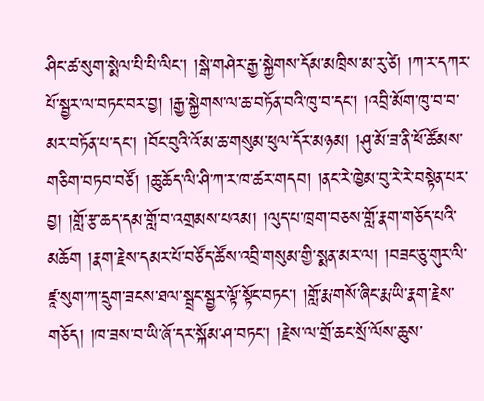ཤིང་ཚ་སུག་སྨེལ་པི་པི་ལིང་། །སྒེ་གཤེར་རྒྱ་སྐྱེགས་དོམ་མཁྲིས་མ་རུ་ཙེ། །ཀ་ར་དཀར་པོ་སྦྱར་ལ་བཏང་བར་བྱ། །རྒྱ་སྐྱེགས་ལ་ཆ་བཏོན་བའི་ཁུ་བ་དང་། །འབྲི་མོག་ཁུ་བ་བ་མར་བཏོན་པ་དང་། །བོང་བུའི་འོ་མ་ཆ་གསུམ་ཕུལ་དོར་མཉམ། །ཤུ་མོ་ཟ་ནི་ཕོ་ཚོམས་གཅིག་བཏབ་བཙོ། །ཆུ་ཆོད་ལི་ཤི་ཀ་ར་ཁ་ཚར་གདབ། །ནང་རེ་ཁྱེམ་བུ་རེ་རེ་བསྟེན་པར་བྱ། །གློ་རྩ་ཆད་དམ་གློ་བ་འགྲམས་པའམ། །ལུད་པ་ཁྲག་བཅས་གློ་རྣག་གཅོད་པའི་མཆོག །རྣག་རྗེས་དམར་པོ་བཙོད་ཚོས་འབྲི་གསུམ་གྱི་སྨན་མར་ལ། །བཟང་ཅུ་གུར་ལི་ཛཱ་སུག་ཀ་དྲུག་ཟངས་ཐལ་སྦྲང་སྦྱར་ལྟོ་སྟོང་བཏང་། །གློ་རྨ་གསོ་ཞིང་རྨ་ཡི་རྣག་རྗེས་གཅོད། །ཁ་ཟས་བ་ཡི་ཞོ་དར་སྐོམ་ཤ་བཏང་། །རྗེས་ལ་གྲོ་ཆང་སྲོ་ལོས་ཆུས་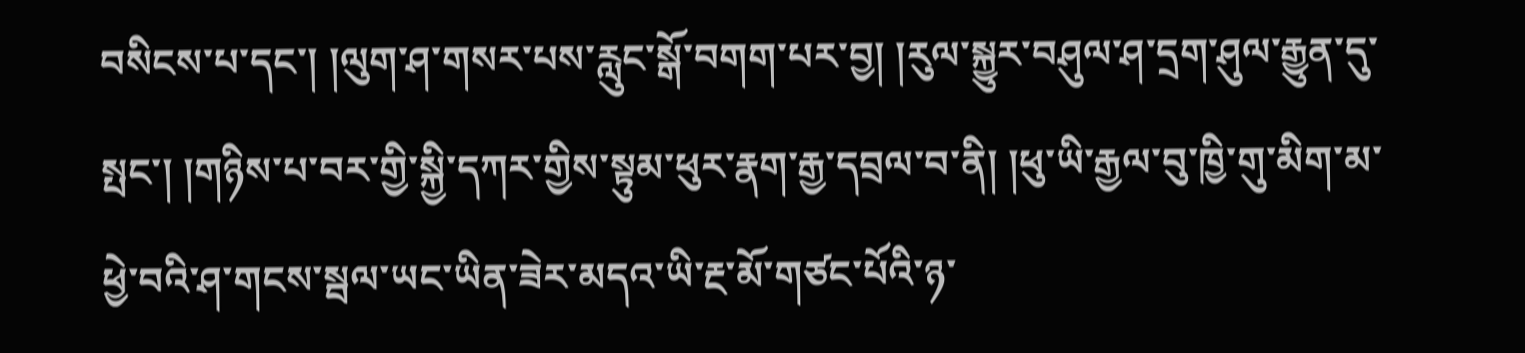བསིངས་པ་དང་། །ལུག་ཤ་གསར་པས་རླུང་སྒོ་བགག་པར་བྱ། །རུལ་སྐྱུར་བཤུལ་ཤ་དྲག་ཤུལ་རྒྱུན་དུ་སྤང་། །གཉིས་པ་བར་གྱི་སྐྱི་དཀར་གྱིས་སྟུམ་ཕུར་རྣག་རྒྱ་དབྲལ་བ་ནི། །ཕུ་ཡི་རྒྱལ་བུ་ཁྱི་གུ་མིག་མ་ཕྱེ་བའི་ཤ་གངས་སྦལ་ཡང་ཡིན་ཟེར་མདའ་ཡི་རྔ་མོ་གཙང་པོའི་ཉ་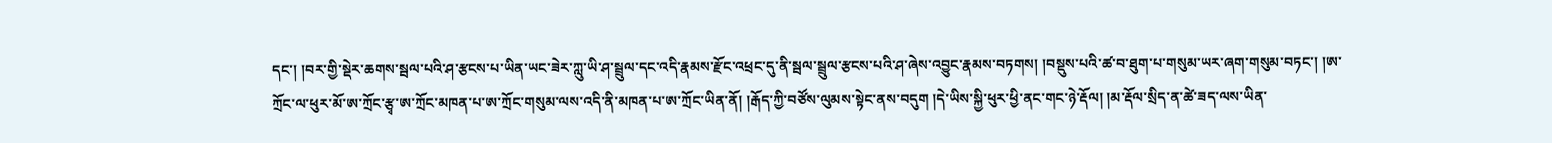དང་། །བར་གྱི་སྡེར་ཆགས་སྦལ་པའི་ཤ་རྩངས་པ་ཡིན་ཡང་ཟེར་ཀླུ་ཡི་ཤ་སྦྲུལ་དང་འདི་རྣམས་རྫོང་འཕྲང་དུ་ནི་སྦལ་སྦྲུལ་རྩངས་པའི་ཤ་ཞེས་འབྱུང་རྣམས་བཏགས། །བསྡུས་པའི་ཚ་བ་ཐུག་པ་གསུམ་ཡར་ཞག་གསུམ་བཏང་། །ཨ་ཀྲོང་ལ་ཕུར་མོ་ཨ་ཀྲོང་རྩྭ་ཨ་ཀྲོང་མཁན་པ་ཨ་ཀྲོང་གསུམ་ལས་འདི་ནི་མཁན་པ་ཨ་ཀྲོང་ཡིན་ནོ། །རྒོད་ཀྱི་བཙོས་ལུམས་སྟེང་ནས་བདུག །དེ་ཡིས་སྐྱི་ཕུར་ཕྱི་ནང་གང་ཉེ་རྡོལ། །མ་རྡོལ་སྲིད་ན་ཚེ་ཟད་ལས་ཡིན་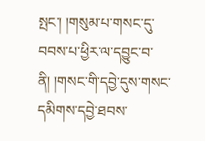སྤང་། །གསུམ་པ་གསང་དུ་བབས་པ་ཕྱིར་ལ་དབྱུང་བ་ནི། །གསང་གི་དབྱེ་དུས་གསང་དམིགས་དབྱེ་ཐབས་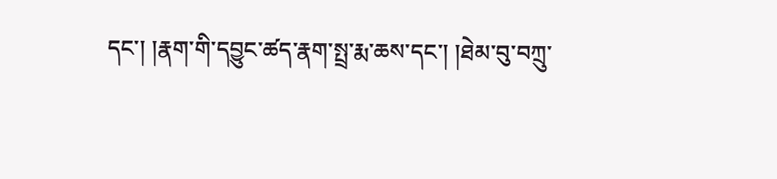དང་། །རྣག་གི་དབྱུང་ཚད་རྣག་སྤྲ་རྨ་ཆས་དང་། །ཐེམ་བུ་བཀྲུ་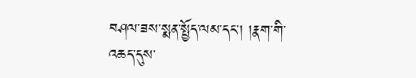བཤལ་ཟས་སྨན་སྤྱོད་ལམ་དང་། །རྣག་གི་འཆད་དུས་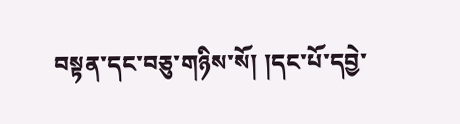བསྟན་དང་བཅུ་གཉིས་སོ། །དང་པོ་དབྱེ་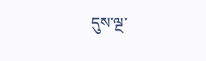དུས་ལྔ་